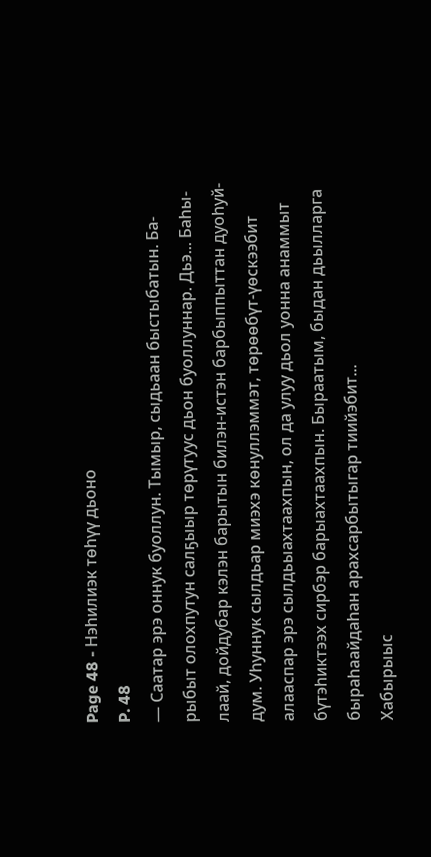Page 48 - Нэһилиэк төһүү дьоно
P. 48
— Саатар эрэ оннук буоллун. Тымыр, сыдьаан быстыбатын. Ба-
рыбыт олохпутун салҕыыр төрүтуус дьон буоллуннар. Дьэ... Баһы-
лаай, дойдубар кэлэн барытын билэн-истэн барбыппыттан дуоһуй-
дум. Уһуннук сылдьар миэхэ көнуллэммэт, төрөөбүт-үөскээбит
алааспар эрэ сылдьыахтаахпын, ол да улуу дьол уонна анаммыт
бүтэһиктээх сирбэр барыахтаахпын. Быраатым, быдан дьылларга
быраһаайдаһан арахсарбытыгар тиийэбит...
Хабырыыс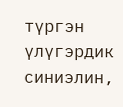түргэн үлүгэрдик синиэлин,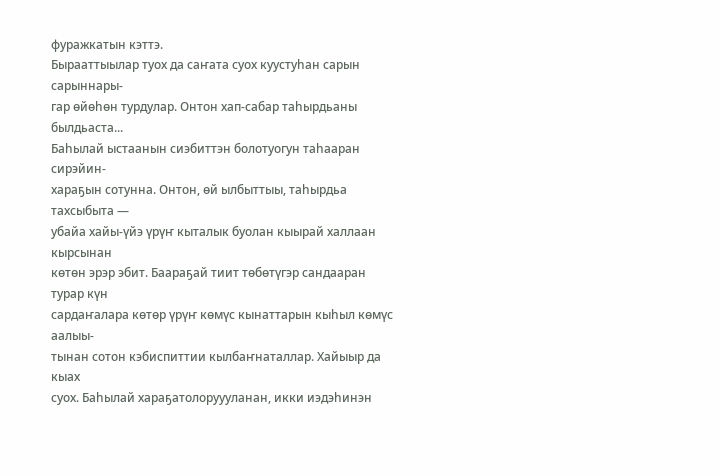фуражкатын кэттэ.
Бырааттыылар туох да саҥата суох куустуһан сарын сарыннары-
гар өйөһөн турдулар. Онтон хап-сабар таһырдьаны былдьаста...
Баһылай ыстаанын сиэбиттэн болотуогун таһааран сирэйин-
хараҕын сотунна. Онтон, өй ылбыттыы, таһырдьа тахсыбыта —
убайа хайы-үйэ үрүҥ кыталык буолан кыырай халлаан кырсынан
көтөн эрэр эбит. Баараҕай тиит төбөтүгэр сандааран турар күн
сардаҥалара көтөр үрүҥ көмүс кынаттарын кыһыл көмүс аалыы-
тынан сотон кэбиспиттии кылбаҥнаталлар. Хайыыр да кыах
суох. Баһылай хараҕатолоруууланан, икки иэдэһинэн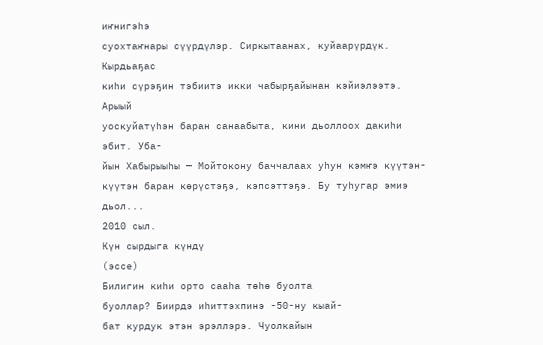иҥнигэһэ
суохтаҥнары сүүрдүлэр. Сиркытаанах, куйаарүрдүк. Кырдьаҕас
киһи сүрэҕин тэбиитэ икки чабырҕайынан кэйиэлээтэ. Арыый
уоскуйатүһэн баран санаабыта, кини дьоллоох дакиһи эбит. Уба-
йын Хабырыыһы — Мойтокону баччалаах уһун кэмҥэ күүтэн-
күүтэн баран көрүстэҕэ, кэпсэттэҕэ. Бу туһугар эмиэ дьол...
2010 сыл.
Күн сырдыга күндү
(эссе)
Билигин киһи орто сааһа төһө буолта
буоллар? Биирдэ иһиттэхпинэ -50-ну кыай-
бат курдук этэн эрэллэрэ. Чуолкайын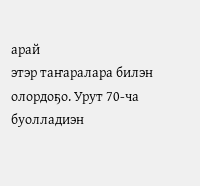арай
этэр таҥаралара билэн олордоҕо. Урут 70-ча
буолладиэн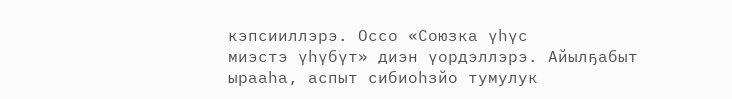кэпсииллэрэ. Оссо «Союзка үһүс
миэстэ үһүбүт» диэн үордэллэрэ. Айылҕабыт
ырааһа, аспыт сибиоһзйо тумулук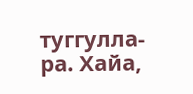туггулла-
ра. Хайа,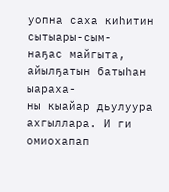уопна саха киһитин сытыары-сым-
наҕас майгыта, айылҕатын батыһан ыараха-
ны кыайар дьулуура ахгыллара. И ги омиохапап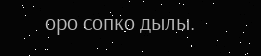оро сопко дылы.